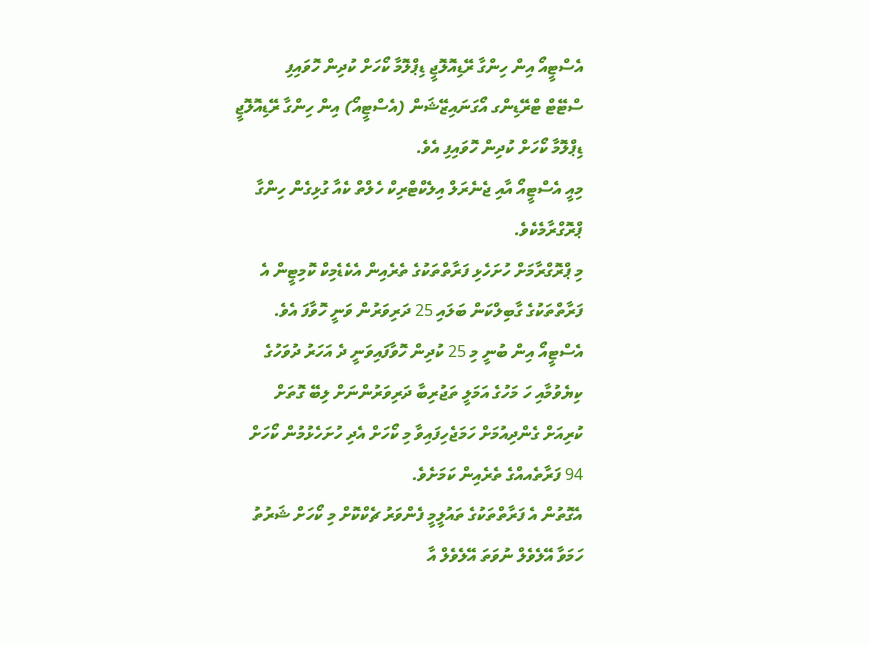އެސްޓީއޯ އިން ހިންގާ ރޭޑިއޮލޮޖީ ޑިޕްލޮމާ ކޯހަށް ކުދިން ހޮވައިފި
ސްޓޭޓް ޓްރޭޑިންގ އޯގަނައިޒޭޝަން (އެސްޓީއޯ) އިން ހިންގާ ރޭޑިއޮލޮޖީ ޑިޕްލޮމާ ކޯހަށް ކުދިން ހޮވައިފި އެވެ.
މިއީ އެސްޓީއޯ އާއި ޖެނެރަލް އިލެކްޓްރިކް ހެލްތް ކެއާ ގުޅިގެން ހިންގާ ޕްރޮގްރާމެކެވެ.
މި ޕްރޮގްރާމަށް ހުށަހެޅި ފަރާތްތަކުގެ ތެރެއިން އެކެޑެމިކް ކޮމިޓީން އެ ފަރާތްތަކުގެ ގާބިލްކަން ބަލައި 25 ދަރިވަރުން ވަނީ ހޮވާފަ އެވެ.
އެސްޓީއޯ އިން ބުނީ މި 25 ކުދިން ހޮވާފައިވަނީ ދެ އަހަރު ދުވަހުގެ ކިޔެވުމާއި ހަ މަހުގެ އަމަލީ ތަޖުރިބާ ދަރިވަރުންނަށް ލިބޭ ގޮތަށް ކުރިއަށް ގެންދިއުމަށް ހަމަޖެހިފައިވާ މި ކޯހަށް އެދި ހުށަހެޅުމުން ކޯހަށް 94 ފަރާތެއއްގެ ތެރެއިން ކަމަށެވެ.
އެގޮތުން އެ ފަރާތްތަކުގެ ތައުލީމީ ފެންވަރު ޗެކްކޮށް މި ކޯހަށް ޝަރުތު ހަމަވާ އޭލެވެލް ނުވަތަ އޭލެވެލް އާ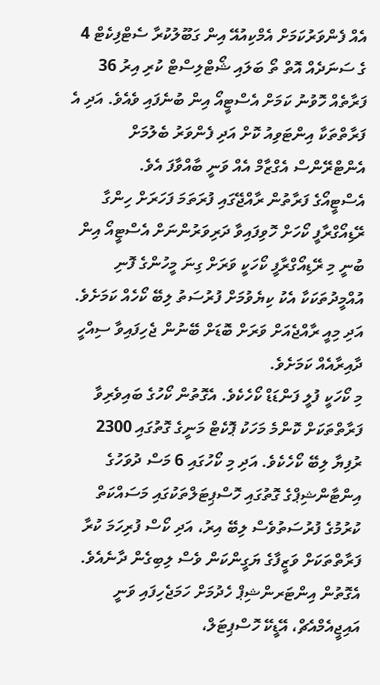އެއް ފެންވަރުކަމަށް އެމްކިއުއޭ އިން ގަބޫލުކުރާ ސެޓްފިކެޓް 4 ގެ ސަނަދެއް އޮތް ތޯ ބަލައި ޝޯޓްލިސްޓް ކުރި އިރު 36 ފަރާތެއް ހޮވުނު ކަމަށް އެސްޓީއޯ އިން ބުނެފައި ވެއެވެ. އަދި އެ ފަރާތްތަކާ އިންޓަވިއު ކޮށް އަދި ފެންވަރު ބެލުމަށް އެންޓްރޭންސް އެގްޒާމް އެއް ވަނީ ބާއްވާފަ އެވެ.
އެސްޓީއޯގެ ފަރާތުން ރާއްޖޭގައި ފުރަތަމަ ފަހަރަށް ހިންގާ ރޭޑިއޯގްރާފީ ކޯހަށް ހޮވިފައިވާ ދަރިވަރުންނަށް އެސްޓީއޯ އިން ބުނީ މި ރޭޑިއޯގްރާފީ ކޯހަކީ ވަރަށް ގިނަ މީހުންގެ ފޮނި އުއްމީދުތަކަކާ އެކު ކިޔެވުމަށް ފުރުސަތު ލިބޭ ކޯހެއް ކަމަށެވެ. އަދި މިއީ ރާއްޖެއަށް ވަރަށް ބޮޑަށް ބޭނުން ޖެހިފައިވާ ސިއްހީ ދާއިރާއެއް ކަމަށެވެ.
މި ކޯހަކީ ފުލީ ފަންޑަޑް ކޯހެކެވެ. އެގޮތުން ކޯހުގެ ބައިވެރިވާ ފަރާތްތަކަށް ކޮންމެ މަހަކު ޕޮކެޓް މަނީގެ ގޮތުގައި 2300 ރުފިޔާ ލިބޭ ކޯހެކެވެ. އަދި މި ކޯހުގައި 6 މަސް ދުވަހުގެ އިންޓާންޝިޕްގެ ގޮތުގައި ހޮސްޕިޓަލްތަކުގައި މަސައްކަތް ކުރުމުގެ ފުރުސަތުވެސް ލިބޭ އިރު، އަދި ކޯސް ފުރިހަމަ ކުރާ ފަރާތްތަކަށް ވަޒީފާގެ ޔަގީންކަން ވެސް ލިބިގެން ދާނެއެވެ.
އެގޮތުން އިންޓަރންޝިޕް ހެދުމަށް ހަމަޖެހިފައި ވަނީ އައިޖީއެމްއެޗް، އޭޑީކޭ ހޮސްޕިޓަލް،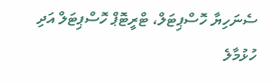ސެނަހިޔާ ހޮސްޕިޓަލް، ޓްރީޓޮޕް ހޮސްޕިޓަލް އަދި ހުޅުމާލެ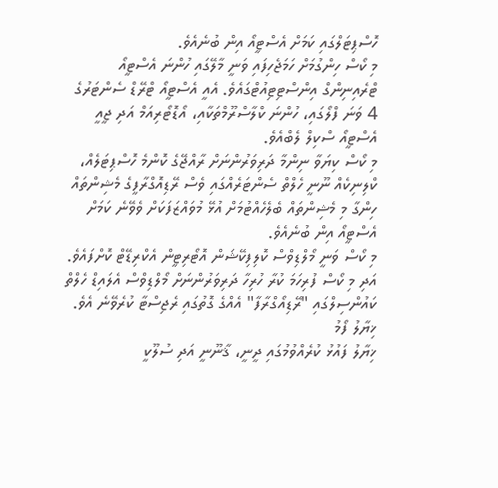ހޮސްޕިޓަލްގައި ކަމަށް އެސްޓީއޯ އިން ބުނެއެވެ.
މި ކޯސް ހިންގުމަށް ހަމަޖެހިފައި ވަނީ މާލޭގައި ހުންނަ އެސްޓީއޯ ޓްރެއިނިންގް އިންސްޓިޓިއުޓްގައެވެ. އެއީ އެސްޓީއޯ ޓްރޭޑް ސެންޓަރުގެ 4 ވަނަ ފްލޯގައި، ހުންނަ ކްލާސްރޫމްތަކާއި، އޯޑޮޓޯރިއަމް އަދި ޖީއީ އެސްޓީއޯ ސްކިލް ލެބްއެވެ.
މި ކޯސް ކިޔަވާ ނިންމާ ދަރިވަރުންނަށް ރާއްޖޭގެ ކޮންމެ ހޮސްޕިޓަލެއް، ކްލިނިކެއް ނޫނީ ހެލްތް ސެންޓަރެއްގައި ވެސް ރޭޑިއޮގްރާފީގެ މެޝިންތައް ހިންގާ މި މެޝިންތައް ބެލެހެއްޓުމަށް އުޅޭ މުވައްޒަފަކަށް ވެވޭނެ ކަމަށް އެސްޓީއޯ އިން ބުނެއެވެ.
މި ކޯސް ވަނީ މޯލްޑިވްސް ކޮލިފިކޭޝަން އޮޓޯރިޓީން އެކްރިޑޭޓް ކޮށްފައެވެ. އަދި މި ކޯސް ފުރިހަމަ ކުރާ ހުރިހާ ދަރިވަރުންނަށް މޯލްޑިވްސް އެލައިޑް ހެލްތް ކައުންސިލްގައި "ރޭޑިއޯގްރާފާ" އެއްގެ ގޮތުގައި ރެޖިސްޓާ ކުރެވޭނެ އެވެ.
ޚިޔާލު ފޯމު
ޚިޔާލު ފައުޅު ކުރެއްވުމުގައި ދީނީ، ޤާނޫނީ އަދި ސުލޫކީ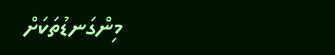މިންގަނޑުތަކަށް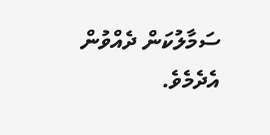ސަމާލުކަން ދެއްވުން އެދެމެވެ.